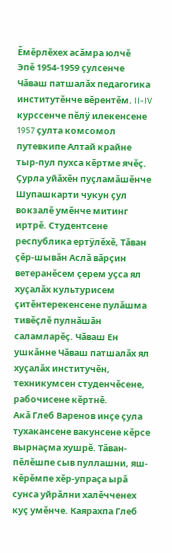Ĕмĕрлĕхех асăмра юлчĕ
Эпĕ 1954-1959 çулсенче Чăваш патшалăх педагогика институтĕнче вĕрентĕм. II-IV курссенче пĕлÿ илекенсене 1957 çулта комсомол путевкипе Алтай крайне тыр-пул пухса кĕртме ячĕç.
Çурла уйăхĕн пуçламăшĕнче Шупашкарти чукун çул вокзалĕ умĕнче митинг иртрĕ. Студентсене республика ертÿлĕхĕ, Тăван çĕр-шывăн Аслă вăрçин ветеранĕсем çерем уçса ял хуçалăх культурисем çитĕнтерекенсене пулăшма тивĕçлĕ пулнăшăн саламларĕç. Чăваш Ен ушкăнне Чăваш патшалăх ял хуçалăх институчĕн, техникумсен студенчĕсене, рабочисене кĕртнĕ.
Акă Глеб Варенов инçе çула тухакансене вакунсене кĕрсе вырнаçма хушрĕ. Тăван-пĕлĕшпе сыв пуллашни, яш-кĕрĕмпе хĕр-упраçа ырă сунса уйрăлни халĕчченех куç умĕнче. Каярахпа Глеб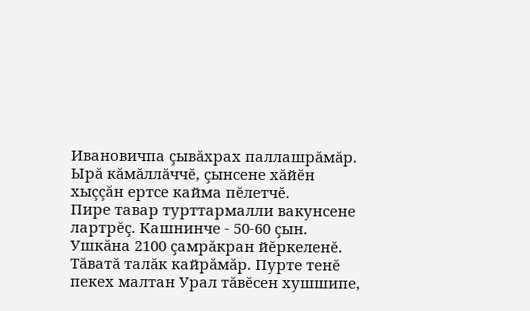Ивановичпа çывăхрах паллашрăмăр. Ырă кăмăллăччĕ, çынсене хăйĕн хыççăн ертсе кайма пĕлетчĕ.
Пире тавар турттармалли вакунсене лартрĕç. Кашнинче - 50-60 çын. Ушкăна 2100 çамрăкран йĕркеленĕ. Тăватă талăк кайрăмăр. Пурте тенĕ пекех малтан Урал тăвĕсен хушшипе,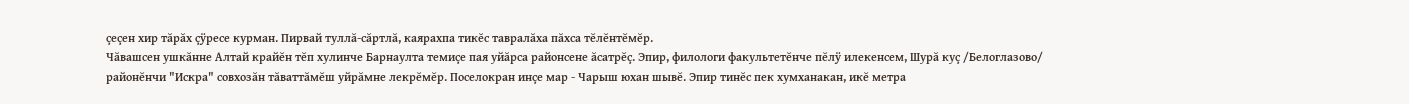çеçен хир тăрăх çÿресе курман. Пирвай туллă-сăртлă, каярахпа тикĕс тавралăха пăхса тĕлĕнтĕмĕр.
Чăвашсен ушкăнне Алтай крайĕн тĕп хулинче Барнаулта темиçе пая уйăрса районсене ăсатрĕç. Эпир, филологи факультетĕнче пĕлÿ илекенсем, Шурă куç /Белоглазово/ районĕнчи "Искра" совхозăн тăваттăмĕш уйрăмне лекрĕмĕр. Поселокран инçе мар - Чарыш юхан шывĕ. Эпир тинĕс пек хумханакан, икĕ метра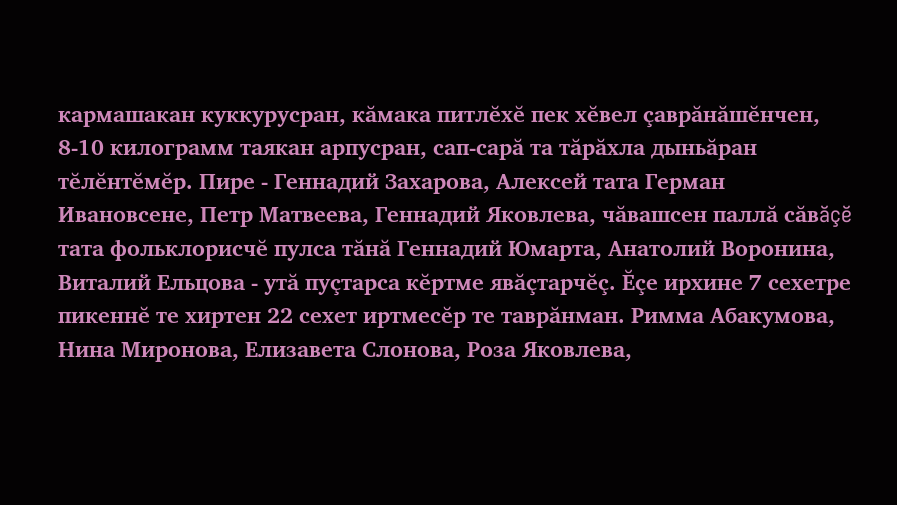кармашакан куккурусран, кăмака питлĕхĕ пек хĕвел çаврăнăшĕнчен, 8-10 килограмм таякан арпусран, сап-сарă та тăрăхла дыньăран тĕлĕнтĕмĕр. Пире - Геннадий Захарова, Алексей тата Герман Ивановсене, Петр Матвеева, Геннадий Яковлева, чăвашсен паллă сăвăçĕ тата фольклорисчĕ пулса тăнă Геннадий Юмарта, Анатолий Воронина, Виталий Ельцова - утă пуçтарса кĕртме явăçтарчĕç. Ĕçе ирхине 7 сехетре пикеннĕ те хиртен 22 сехет иртмесĕр те таврăнман. Римма Абакумова, Нина Миронова, Елизавета Слонова, Роза Яковлева,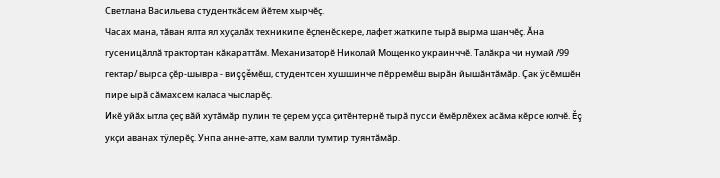Светлана Васильева студенткăсем йĕтем хырчĕç.
Часах мана, тăван ялта ял хуçалăх техникипе ĕçленĕскере, лафет жаткипе тырă вырма шанчĕç. Ăна гусеницăллă трактортан кăкараттăм. Механизаторĕ Николай Мощенко украинччĕ. Талăкра чи нумай /99 гектар/ вырса çĕр-шывра - виççĕмĕш, студентсен хушшинче пĕрремĕш вырăн йышăнтăмăр. Çак ÿсĕмшĕн пире ырă сăмахсем каласа чысларĕç.
Икĕ уйăх ытла çеç вăй хутăмăр пулин те çерем уçса çитĕнтернĕ тырă пусси ĕмĕрлĕхех асăма кĕрсе юлчĕ. Ĕç укçи аванах тÿлерĕç. Унпа анне-атте, хам валли тумтир туянтăмăр.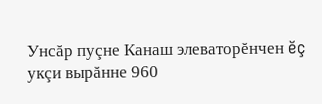Унсăр пуçне Канаш элеваторĕнчен ĕç укçи вырăнне 960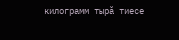килограмм тырă тиесе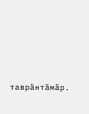таврăнтăмăр.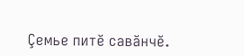Çемье питĕ савăнчĕ.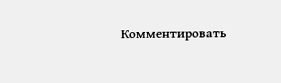Комментировать